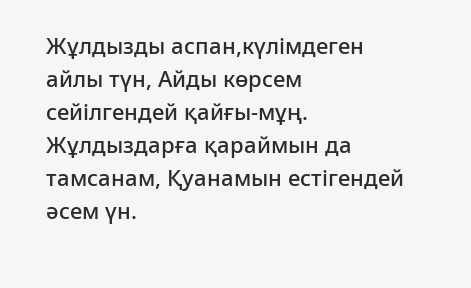Жұлдызды аспан,күлімдеген айлы түн, Айды көрсем сейілгендей қайғы-мұң. Жұлдыздарға қараймын да тамсанам, Қуанамын естігендей әсем үн.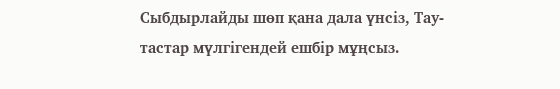Сыбдырлайды шөп қана дала үнсіз, Тау-тастар мүлгігендей ешбір мұңсыз.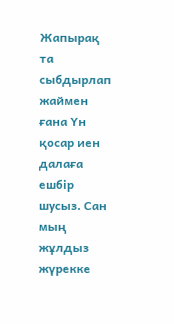Жапырақ та сыбдырлап жаймен ғана Үн қосар иен далаға ешбір шусыз. Сан мың жұлдыз жүрекке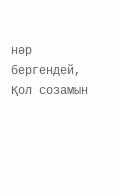нәр бергендей, Қол созамын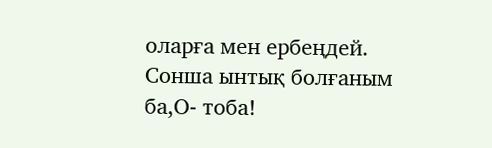оларға мен ербеңдей. Сонша ынтық болғаным ба,О- тоба!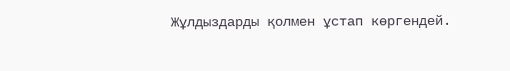Жұлдыздарды қолмен ұстап көргендей.